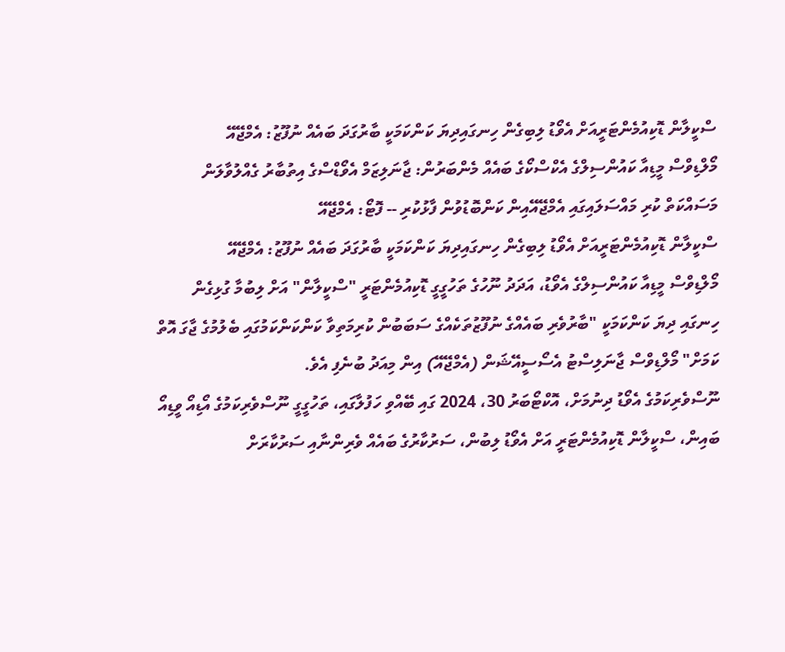ސްކީލާން ޑޮކިއުމެންޓަރީއަށް އެވޯޑު ލިބިގެން ހިނގައިދިޔަ ކަންކަމަކީ ބާރުގަދަ ބައެއް ނުފޫޒު: އެމްޖޭއޭ
މޯލްޑިވްސް މީޑިއާ ކައުންސިލްގެ އެކްސްކޯގެ ބައެއް މެންބަރުން: ޖާނަލިޒަމް އެވޯޑްސްގެ އިތުބާރު ގެއްލުވާލަން މަސައްކަތް ކުރި މައްސަލައިގައި އެމްޖޭއޭއިން ކަންބޮޑުވުން ފާޅުކުރި -- ފޮޓޯ: އެމްޖޭއޭ
ސްކީލާން ޑޮކިއުމެންޓަރީއަށް އެވޯޑު ލިބިގެން ހިނގައިދިޔަ ކަންކަމަކީ ބާރުގަދަ ބައެއް ނުފޫޒު: އެމްޖޭއޭ
މޯލްޑިވްސް މީޑިއާ ކައުންސިލްގެ އެވޯޑު، އަދަދު ނޫހުގެ ތަހުގީގީ ޑޮކިއުމެންޓަރީ "ސްކީލާން" އަށް ލިބުމާ ގުޅިގެން ހިނގައި ދިޔަ ކަންކަމަކީ "ބާރުވެރި ބައެއްގެ ނުފޫޒުތަކެއްގެ ސަބަބުން ކުރިމަތިވާ ކަންކަންކަމުގައި ބެލުމުގެ ޖާގަ އޮތް ކަމަށް" މޯލްޑިވްސް ޖާނަލިސްޓު އެސޯސީއޭޝަން (އެމްޖޭއޭ) އިން މިއަދު ބުނެފި އެވެ.
ނޫސްވެރިކަމުގެ އެވޯޑު ދިނުމަށް، އޮކްޓޯބަރު 30، 2024 ގައި ބޭއްވި ހަފުލާގައި، ތަހުގީގީ ނޫސްވެރިކަމުގެ އޯޑިއޯ ވީޑިއޯ ބައިން، ސްކީލާން ޑޮކިއުމެންޓަރީ އަށް އެވޯޑު ލިބުން، ސަރުކާރުގެ ބައެއް ވެރިންނާއި ސަރުކާރަށް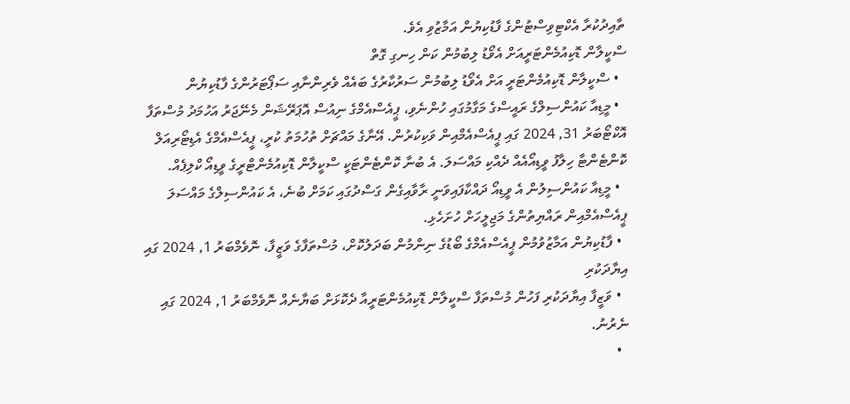ތާއިދުކުރާ އެކްޓިވިސްޓުންގެ ފާޑުކިޔުން އަމާޒުވި އެވެ.
ސްކީލާން ޑޮކިއުމެންޓަރީއަށް އެވޯޑު ލިބުމުން ކަން ހިނގި ގޮތް
  • ސްކީލާން ޑޮކިއުމެންޓަރީ އަށް އެވޯޑު ލިބުމުން ސަރުކާރުގެ ބައެއް ވެރިންނާއި ސަޕޯޓަރުންގެ ފާޑުކިޔުން
  • މީޑިއާ ކައުންސިލްގެ ރައީސްގެ މަގާމުގައި ހުންނެވި، ޕީއެސްއެމްގެ ނިއުސް އޮޕަރޭޝަން މެނޭޖަރު އަހުމަދު މުސްތަފާ އޮކްޓޯބަރު 31, 2024 ގައި ޕީއެސްއެމްއިން ވަކިކުރުން. އޭނާގެ މައްޗަށް ތުހުމަތު ކުރީ، ޕީއެސްއެމްގެ އެޑިޓޯރިއަލް ކޮންޓެންޓާ ހިލާފު ވީޑިއޯއެއް ދެއްކި މައްސަލަ. އެ ބުނާ ކޮންޓެންޓަކީ ސްކީލާން ޑޮކިއުމެންޓްރީގެ ވީޑިއޯ ކްލިޕެއް.
  • މީޑިއާ ކައުންސިލުން އެ ވީޑިއޯ ދައްކާފައިވަނީ ރާވާއިގެން ގަސްދުގައި ކަމަށް ބުނެ، އެ ކައުންސިލްގެ މައްސަލަ ޕީއެސްއެމްއިން ރައްޔިތުންގެ މަޖިލީހަށް ހުށަހެޅި.
  • ފާޑުކިޔުން އަމާޒުވުމުން ޕީއެސްއެމްގެ ބޯޑުގެ ނިންމުން ބަދަލުކޮށް، މުސްތަފާގެ ވަޒީފާ، ނޮވެމްބަރު 1, 2024 ގައި އިޔާދަކުރި
  • ވަޒީފާ އިޔާދަކުރި ފަހުން މުސްތަފާ ސްކީލާން ޑޮކިއުމެންޓަރީއާ ދެކޮޅަށް ބަޔާނެއް ނޮވެމްބަރު 1, 2024 ގައި ނެރުނު.
  •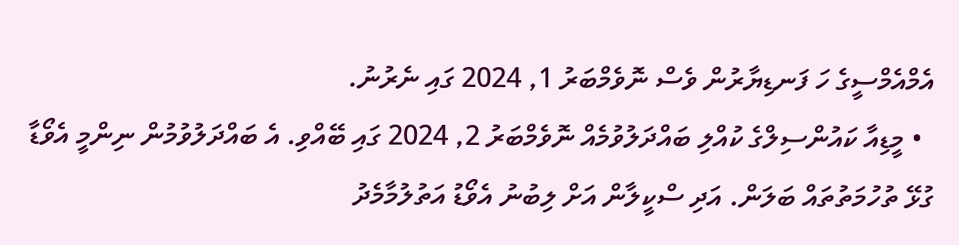އެމްއެމްސީގެ ހަ ފަނޑިޔާރުން ވެސް ނޮވެމްބަރު 1, 2024 ގައި ނެރުނު.
  • މީޑިއާ ކައުންސިލްގެ ކުއްލި ބައްދަލުވުމެއް ނޮވެމްބަރު 2, 2024 ގައި ބޭއްވި. އެ ބައްދަލުވުމުން ނިންމީ އެވޯޑާ ގުޅޭ ތުހުމަތުތައް ބަލަން. އަދި ސްކީލާން އަށް ލިބުނު އެވޯޑު އަތުލުމާމެދު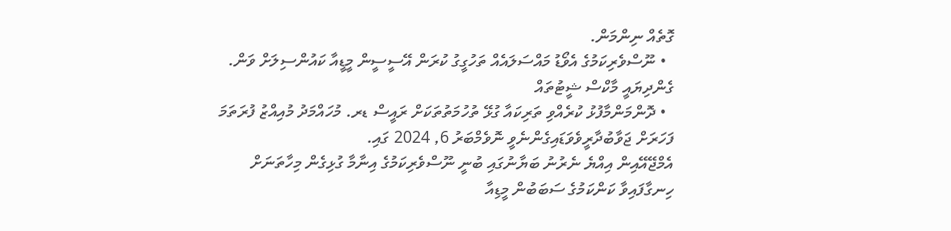ގޮތެއް ނިންމަން.
  • ނޫސްވެރިކަމުގެ އެވޯޑު މައްސަލައެއް ތަހުގީގު ކުރަން އޭސީސީން މީޑީއާ ކައުންސިލަށް ވަން. ގެންދިޔައީ މާކްސް ޝީޓުތައް
  • ދޮންމަންމާފުޅު ކުރެއްވި ތަރިކައާ ގުޅޭ ތުހުމަތުތަކަށް ރައީސް ޑރ. މުހައްމަދު މުއިއްޒު ފުރަތަމަ ފަހަރަށް ޖަވާބުދާރީވެވަޑައިގެންނެވީ ނޮވެމްބަރު 6, 2024 ގައި.
އެމްޖޭއޭއިން އިއްޔެ ނެރުނު ބަޔާނުގައި ބުނީ ނޫސްވެރިކަމުގެ އިނާމާ ގުޅިގެން މިހާތަނަށް ހިނގާފައިވާ ކަންކަމުގެ ސަބަބުން މީޑިއާ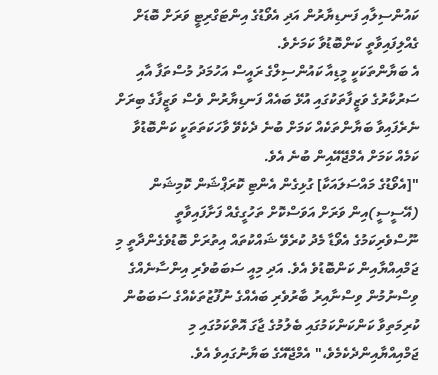ކައުންސިލާއި ފަނޑިޔާރުން އަދި އެވޯޑުގެ އިންޓަގްރިޓީ ވަރަށް ބޮޑަށް ގެއްލިފައިވާތީ ކަންބޮޑުވާ ކަމަށެވެ.
އެ ބަޔާންތަކަކީ މީޑިއާ ކައުންސިލްގެ ރައީސް އަހުމަދު މުސްތަފާ އާއި ސަރުކާރުގެ ވަޒީފާތަކުގައި އުޅޭ ބައެއް ފަނޑިޔާރުން ވެސް ވަޒީފާގެ ބިރަށް ނެރެފައިވާ ބަޔާންތަކެއް ކަމަށް ބުނެ ދެކެވޭ ވާހަކަތަތަކީ ކަންބޮޑުވާ ކަމެއް ކަމަށް އެމްޖޭއޭއިން ބުނެ އެވެ.
"[އެވޯޑުގެ މައްސަލައަކާ] ގުޅިގެން އެންޓި ކޮރަޕްޝަން ކޮމިޝަން (އޭސީސީ)އިން ވަރަށް އަވަސްކޮށް ތަހުގީގެއް ފަށާފައިވާތީ ނޫސްވެރިކަމުގެ އެވޯޑާ މެދު ކުރެވޭ ޝައްކުތައް އިތުރަށް ބޮޑުވެގެންދާތީ މި ޖަމްއިއްޔާއިން ކަންބޮޑުވެ އެވެ. އަދި މިއީ ސަބަބުވެރި އިންސާނެއްގެ ވިސްނުމުން ވިސްނާއިރު ބާރުވެރި ބައެއްގެ ނުފޫޒުތަކެއްގެ ސަބަބުން ކުރިމަތިވާ ކަންކަންކަމުގައި ބެލުމުގެ ޖާގަ އޮތްކަމުގައި މި ޖަމްއިއްޔާއިންދެކެމެވެ،" އެމްޖޭއޭގެ ބަޔާނުގައިވެ އެވެ.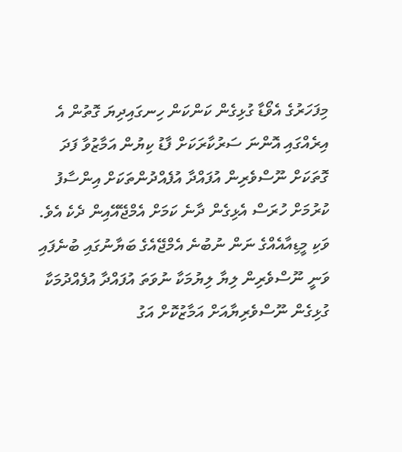މިފަހަރުގެ އެވޯޑާ ގުޅިގެން ކަންކަން ހިނގައިދިޔަ ގޮތުން އެ އިރެއްގައި އޮންނަ ސަރުކާރަކަށް ފާޑު ކިޔުން އަމާޒުވާ ފަދަ ގޮތަކަށް ނޫސްވެރިން އުފައްދާ އުފެއްދުންތަކަށް އިންސާފު ކުރުމަށް ހުރަސް އެޅިގެން ދާނެ ކަމަށް އެމްޖޭއޭއިން ދެކެ އެވެ.
ވަކި މީޑިއާއެއްގެ ނަން ނުބުނެ އެމްޖޭއެގެ ބަޔާނުގައި ބުނެފައި ވަނީ ނޫސްވެރިން ލިޔާ ލިޔުމަކާ ނުވަތަ އުފައްދާ އުފެއްދުމަކާ ގުޅިގެން ނޫސްވެރިޔާއަށް އަމާޒުކޮށް އަގު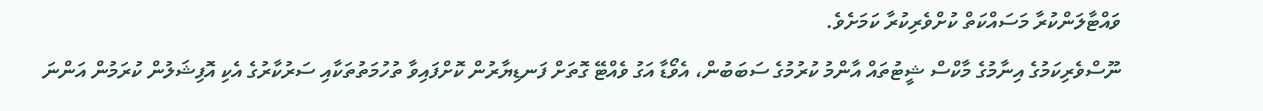ވައްޓާލަންކުރާ މަސައްކަތް ކުށްވެރިކުރާ ކަމަށެވެ.
ނޫސްވެރިކަމުގެ އިނާމުގެ މާކްސް ޝީޓުތައް އާންމު ކުރުމުގެ ސަބަބުން، އެވޯޑާ އަގު ވެއްޓޭ ގޮތަށް ފަނޑިޔާރުން ކޮށްފައިވާ ތުހުމަތުތަކާއި ސަރުކާރުގެ އެކި އޮފިޝަލުން ކުރަމުން އަންނަ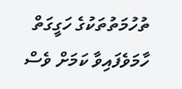ތުހުމަތުތަކުގެ ހަގީގަތް ހާމަވެފައިވާ ކަމަށް ވެސް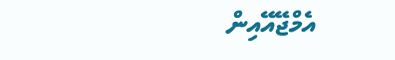އެމްޖޭއޭއިން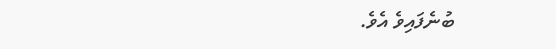ބުނެފައިވެ އެވެ.